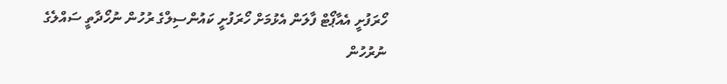ހޯރަފުށީ އެއާޕޯޓް ފާލަން އެޅުމަށް ހޯރަފުށީ ކައުންސިލްގެ ރުހުން ނުހޯދާތީ ސައްލެގެ ނުރުހުން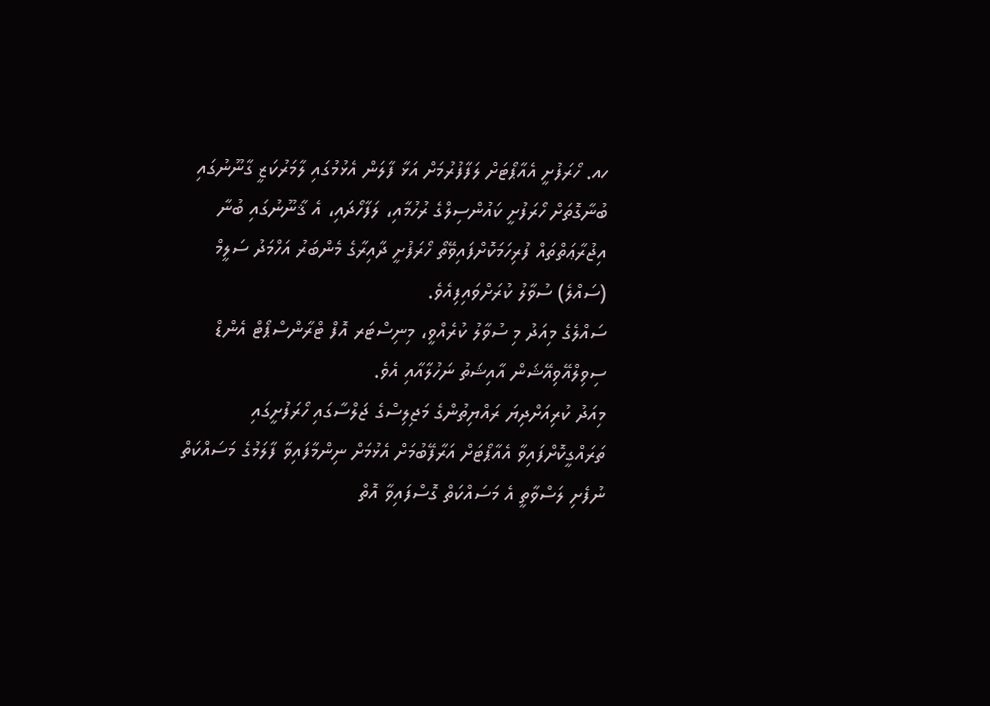ހއ. ހޯރަފުށީ އެއާޕޯޓަށް ލަފާފުރުމަށް އަޅާ ފާލަން އެޅުމުގައި ލާމަރުކަޒީ ގާނޫނުގައި ބުނާގޮތަށް ހޯރަފުށީ ކައުންސިލްގެ ރުހުމާއި، ލަފާހޯދައި، އެ ޤާނޫނުގައި ބުނާ އިޖުރާޢަތްތައް ފުރިހަމަކޮށްފައިވޭތޯ ހޯރަފުށީ ދާއިރާގެ މެންބަރު އަހްމަދު ސަލީމް (ސައްލެ) ސުވާލު ކުރަށްވައިފިއެވެ.
ސައްލެގެ މިއަދު މި ސުވާލު ކުރެއްވީ، މިނިސްޓަރ އޮފް ޓްރާންސްޕޯޓް އެންޑް ސިވިލްއޭވިއޭޝަން އާއިޝަތު ނަހުލާއާއި އެވެ.
މިއަދު ކުރިއަށްދިޔަ ރައްޔިތުންގެ މަޖިލިސްގެ ޖަލްސާގައި ހޯރަފުށީގައި ތަރައްގީކޮށްފައިވާ އެއާޕޯޓަށް އަރާފޭބުމަށް އެޅުމަށް ނިންމާފައިވާ ފާލަމުގެ މަސައްކަތް ނުފެށި ލަސްވާތީ އެ މަސައްކަތް ގޮސްފައިވާ އޮތް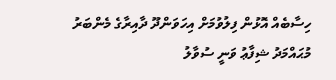ހިސާބެއް އޮޅުން ފިލުވުމަށް އިހަވަންދޫ ދާއިރާގެ މެންބަރު މުޙައްމަދު ޝިފާޢު ވަނީ ސުވާލު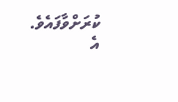ކުރަށްވާފައެވެ.
އެ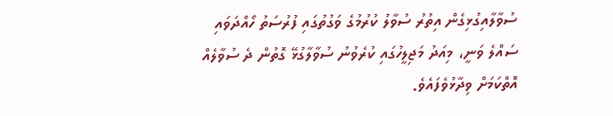ސުވާލާއިގުޅިގެން އިތުރު ސުވާލު ކުރުމުގެ ވަގުތުގައި ފުރުސަތު ހޯއްދަވައި ސައްލެ ވަނީ، މިއަދު މަޖިލީހުގައި ކުރެވުނު ސުވާލާގުޅޭ ގޮތުން ދެ ސުވާލެއް އޮތްކަމަށް ވިދާޅުވެފައެވެ.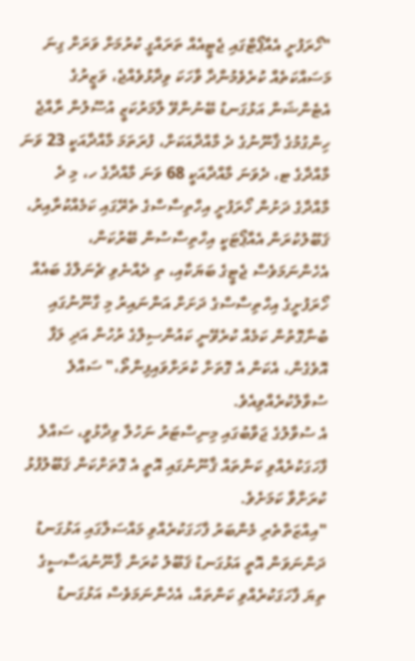"ހޯރަފުށީ އެއާޕޯޓްގައި ޖެޓީއެއް ތަރައްގީ ކުރުމަށް ވަރަށް ގިނަ މަސައްކަތެއް ކުރެވެމުންދާ ވާހަކަ ވިދާޅުވެއްޖެ، ވަޒީރުގެ އެޓެންޝަން އަޅުގަނޑު ބޭނުންވޭ ލާމަރުކަޒީ އުސޫލުން ރާއްޖެ ހިންގުމުގެ ޤާނޫނުގެ ދެ މާއްދާއަކަށް، ފުރަތަމަ މާއްދާއަކީ 23 ވަނަ މާއްދާގެ ޓ، ދެވަނަ މާއްދާއަކީ 68 ވަނަ މާއްދާގެ ހ، މި ދެ މާއްދާގެ ދަށުން ހޯރަފުށީ އިހްތިސާސްގެ ތެރޭގައި ކަމެއްކުރާއިރު، ޤަބޫލުކުރަން އެއާޕޯޓަކީ އިހްތިސާސުން ބޭރުކަން، އެހެންނަމަވެސް ޖެޓީގެ ބަޔަކާއި، ތި ދެއްނެވި ޗެނަލްގެ ބައެއް ހޯރަފުށީގެ އިހްތިސާސްގެ ދަށަށް އަންނައިރު މި ގާނޫނުގައި ބުނާގޮތުން ކަމެއް ކުރެވޭނީ ކައުންސިލްގެ ރުހުން އަދި ލަފާ އޮވެގެން، އެކަން އެ ގޮތަށް ކުރަށްވައިފިންތޯ،" ސައްލެ ސުވާލުކުރެއްވިއެވެ.
އެ ސުވާލުގެ ޖަވާބުގައި މިނިސްޓަރު ނަހުލާ ވިދާޅުވީ، ސައްލެ ފާހަގަކުރެއްވި ކަންތައް ޤާނޫނުގައި އޮތީ އެ ގޮތަށްކަން ޤަބޫލުފުޅު ކުރަށްވާ ކަމަށެވެ.
"އިއްޒަތްތެރި މެންބަރު ފާހަގަކުރެއްވި މައްސަލާގައި އަޅުގަނޑު ދަންނަވަން އޮތީ އަޅުގަނޑު ޤަބޫލު ކުރަން ޤާނޫނުއަސާސީގެ ތިޔަ ފާހަގަކުރެއްވި ކަންތައް، އެހެންނަމަވެސް އަޅުގަނޑު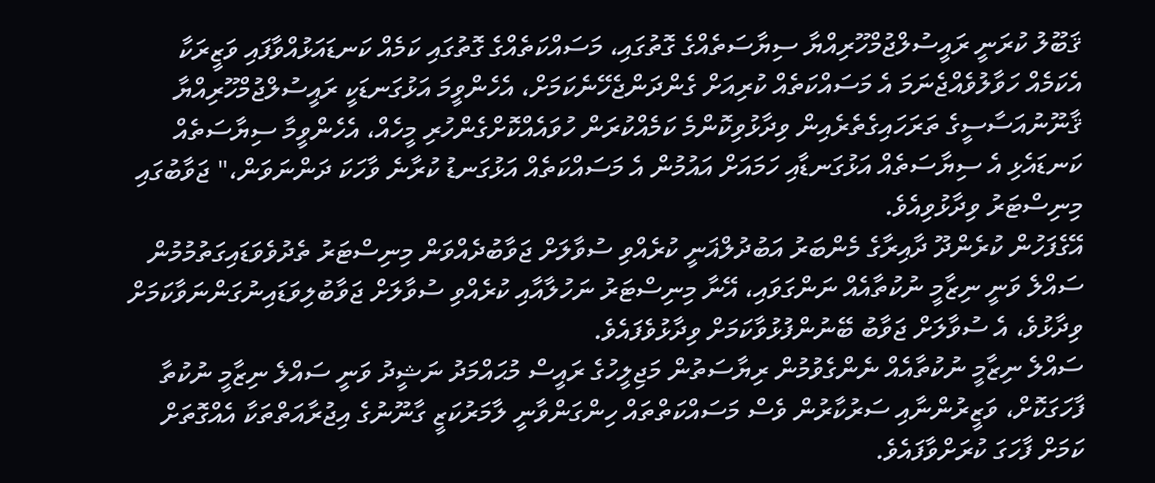ޤަބޫލު ކުރަނީ ރައީސުލްޖުމްހޫރިއްޔާ ސިޔާސަތެއްގެ ގޮތުގައި، މަސައްކަތެއްގެ ގޮތުގައި ކަމެއް ކަނޑައަޅުއްވާފައި ވަޒީރަކާ އެކަމެއް ހަވާލުވެއްޖެނަމަ އެ މަސައްކަތެއް ކުރިއަށް ގެންދަންޖެހޭނެކަމަށް، އެހެންވީމަ އަޅުގަނޑަކީ ރައީސުލްޖުމްހޫރިއްޔާ ޤާނޫނުއަސާސީގެ ތަރަހައިގެތެރެއިން ވިދާޅުވިކޮންމެ ކަމެއްކުރަން ހުވައެއްކޮށްގެންހުރި މީހެއް، އެހެންވީމާ ސިޔާސަތެއް ކަނޑައެޅި އެ ސިޔާސަތެއް އަޅުގަނޑާއި ހަމައަށް އައުމުން އެ މަސައްކަތެއް އަޅުގަނޑު ކުރާނެ ވާހަކަ ދަންނަވަން،" ޖަވާބުގައި މިނިސްޓަރު ވިދާޅުވިއެވެ.
އޭގެފަހުން ކުރެންދޫ ދާއިރާގެ މެންބަރު އަބުދުލްޣަނީ ކުރެއްވި ސުވާލަށް ޖަވާބުދެއްވަން މިނިސްޓަރު ތެދުވެވަޑައިގަތުމުމުން ސައްލެ ވަނީ ނިޒާމީ ނުކުތާއެއް ނަންގަވައި، އޭނާ މިނިސްޓަރު ނަހުލާއާއި ކުރެއްވި ސުވާލަށް ޖަވާބުލިވަޑައިނުގަންނަވާކަމަށް ވިދާޅުވެ، އެ ސުވާލަށް ޖަވާބު ބޭނުންފުޅުވާކަމަށް ވިދާޅުވެފައެވެ.
ސައްލެ ނިޒާމީ ނުކުތާއެއް ނެންގެވުމުން ރިޔާސަތުން މަޖިލީހުގެ ރައީސް މުޙައްމަދު ނަޝީދު ވަނީ ސައްލެ ނިޒާމީ ނުކުތާ ފާހަގަކޮށް، ވަޒީރުންނާއި ސަރުކާރުން ވެސް މަސައްކަތްތައް ހިންގަންވާނީ ލާމަރުކަޒީ ގާނޫނުގެ އިޖުރާއަތްތަކާ އެއްގޮތަށް ކަމަށް ފާހަގަ ކުރަށްވާފައެވެ.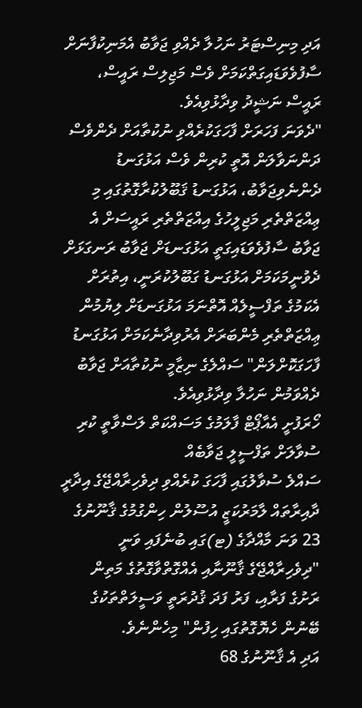އަދި މިނިސްޓަރު ނަހުލާ ދެއްވި ޖަވާބު އެމަނިކުފާނަށް ސާފުވެވަޑައިގަތްކަމަށް ވެސް މަޖިލިސް ރައީސް، ރައީސް ނަޝީދު ވިދާޅުވިއެވެ.
"ދެވަނަ ފަހަރަށް ފާހަގަކުރެއްވި ނުކުތާއަށް ދެންވެސް ދަންނަވާލަން އޮތީ ކުރިން ވެސް އަޅުގަނޑު ދެންނެވިޖަވާބު، އަޅުގަނޑު ޤަބޫލުކުރާގޮތުގައި މި ޢިއްޒަތްތެރި މަޖިލީހުގެ އިއްޒަތްތެރި ރައީސަށް އެ ޖަވާބު ސާފުވެވަޑައިގަތީ އަޅުގަނޑަށް ޖަވާބު ރަނގަޅަށް ދެވުނީމަކަމަށް އަޅުގަނޑު ގަބޫލުކުރަނީ، އިތުރަށް އެކަމުގެ ތަފްސީލެއް އޮތްނަމަ އަޅުގަނޑަށް ލިޔުމުން ޢިއްޒަތްތެރި މެންބަރަށް އެރުވިދާނެކަމަށް އަޅުގަނޑު ފާހަގަކޮށްލަން" ސައްލެގެ ނިޒާމީ ނުކުތާއަށް ޖަވާބު ދެއްވަމުން ނަހުލާ ވިދާޅުވިއެވެ.
ހޯރަފުށީ އެއާޕޯޓް ފާލަމުގެ މަސައްކަތް ލަސްވާތީ ކުރި ސުވާލަށް ތަފްސީލީ ޖަވާބެއް
ސައްލެ ސުވާލުގައި ފާހަގަ ކުރެއްވި ދިވެހިރާއްޖޭގެ އިދާރީ ދާއިރާތައް ލާމަރުކަޒީ އުސޫލުން ހިންގުމުގެ ޤާނޫނުގެ 23 ވަނަ މާއްދާގެ (ޓ)ގައި ބުނެފައި ވަނީ "ދިވެހިރާއްޖޭގެ ޤާނޫނާއި އެއްގޮތްވާގޮތުގެ މަތިން ރަށުގެ ފަރާއި، ފަރު ފަދަ ޤުދުރަތީ ވަސީލަތްތަކުގެ ބޭނުން ހެޔޮގޮތުގައި ހިފުން" މިހެންނެވެ.
އަދި އެ ޤާނޫނުގެ 68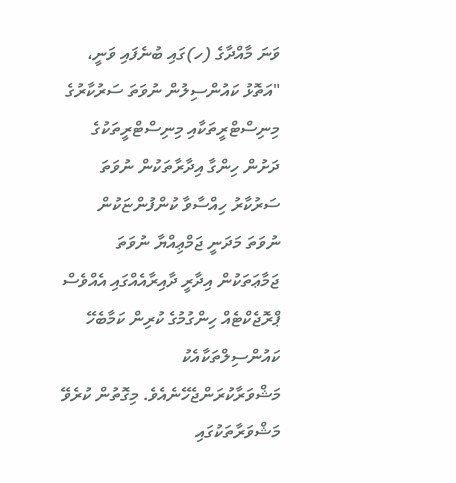ވަނަ މާއްދާގެ (ހ)ގައި ބުނެފައި ވަނީ، "އަތޮޅު ކައުންސިލުން ނުވަތަ ސަރުކާރުގެ މިނިސްޓްރީތަކާއި މިނިސްޓްރީތަކުގެ ދަށުން ހިންގާ އިދާރާތަކުން ނުވަތަ ސަރުކާރު ހިއްސާވާ ކުންފުންޏަކުން ނުވަތަ މަދަނީ ޖަމްޢިއްޔާ ނުވަތަ ޖަމާޢަތަކުން އިދާރީ ދާއިރާއެއްގައި އެއްވެސް ޕްރޮޖެކްޓެއް ހިންގުމުގެ ކުރިން ކަމާބެހޭ ކައުންސިލްތަކާއެކު މަޝްވަރާކުރަންޖެހޭނެއެވެ. މިގޮތުން ކުރެވޭ މަޝްވަރާތަކުގައި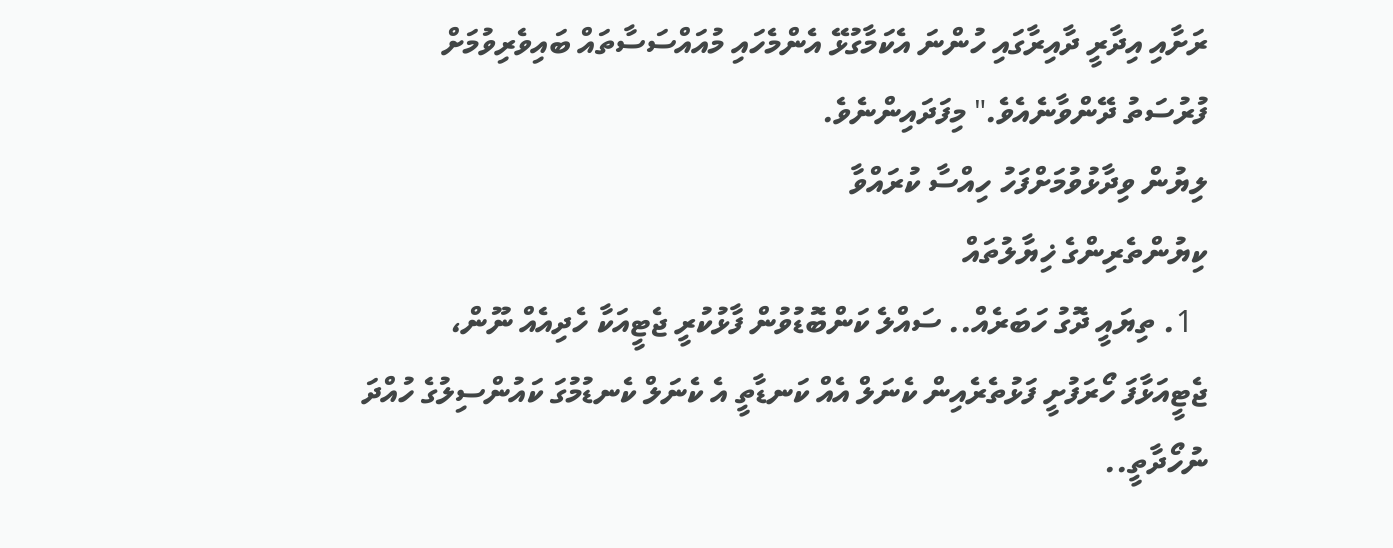ރަށާއި އިދާރީ ދާއިރާގައި ހުންނަ އެކަމާގުޅޭ އެންމެހައި މުއައްސަސާތައް ބައިވެރިވުމަށް ފުރުސަތު ދޭންވާނެއެވެ." މިފަދައިންނެވެ.
ލިޔުން ވިދާޅުވުމަށްފަހު ހިއްސާ ކުރައްވާ
ކިޔުންތެރިންގެ ޚިޔާލުތައް
  1. ތިޔައީ ދޮގު ހަބަރެއް.. ސައްލެ ކަންބޮޑުވުން ފާޅުކުރީ ޖެޓީއަކާ ހެދިއެއް ނޫން، ޖެޓީއަޅާފަ ހޯރަފުށީ ފަޅުތެރެއިން ކެނަލް އެއް ކަނޑާތީ އެ ކެނަލް ކެނޑުމުގަ ކައުންސިލުގެ ހުއްދަ ނުހޯދާތީ..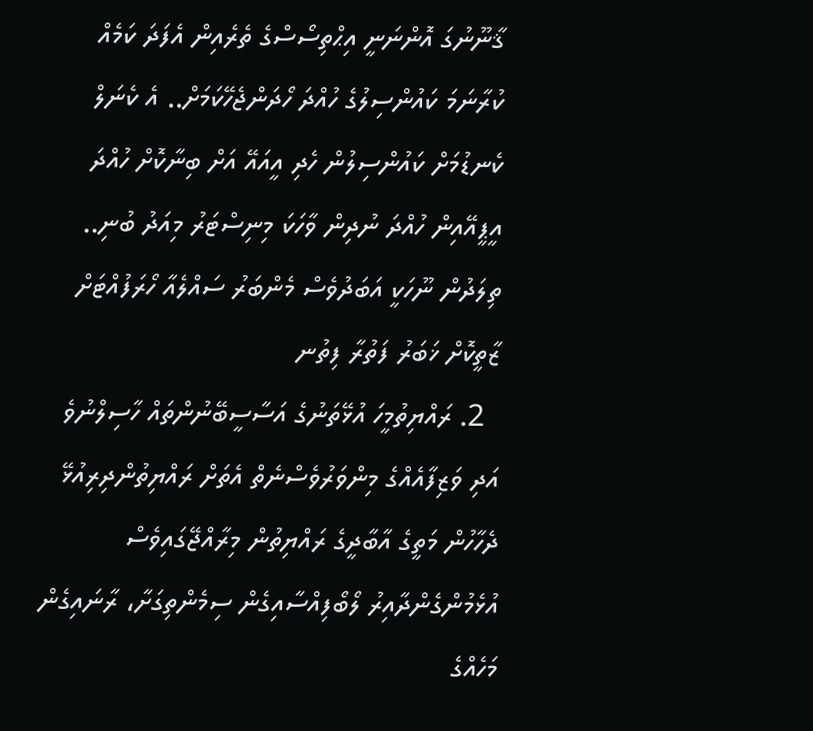ޤާނޫނުގަ އޮންނަނީ އިޙްތިސޯސްގެ ތެރެއިން އެފަދަ ކަމެއް ކުރާނަމަ ކައުންސިލުގެ ހުއްދަ ހޯދަންޖެހޭކަމަށް.. އެ ކެނަލް ކެނޑުމަށް ކައުންސިލުން ހެދި އީއައޭ އަށް ބިނާކޮށް ހުއްދަ އީޕީއޭއިން ހުއްދަ ނުދިން ވާހަކަ މިނިސްޓަރު މިއަދު ބުނި.. ތިލަދުން ނޫހަކީ އަބަދުވެސް މެންބަރު ސައްލެއާ ހޯރަފުއްޓަށް ޒާތީކޮށް ޚަބަރު ފަތުރާ ފިތުނ
  2. ރައްޔިތުމީހަ އުޅޭތަނުގެ އަސާސީބޭނުންތައް ހާސިލްނުވެ އަދި ވަޒިފާއެއްގެ މިންވަރުވެސްނެތް އެތަށް ރައްޔިތުންދިރިއުޅޭ ދެހާހުން މަތީގެ އާބާދީގެ ރައްޔިތުން މިރާއްޖޭގައިވެސް އުޅެމުންގެންދާއިރު ލޯބޯފިއްސާއިގެން ސިމެންތިގަށާ، ރާނައިގެން މަހެއްގެ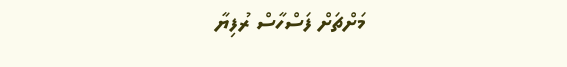މަށްޗަށް ފަސްހާސް ރުފިޔާ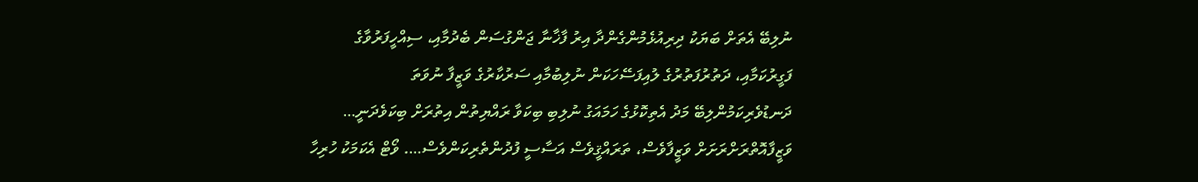ނުލިބޭ އެތަށް ބަޔަކު ދިރިއުޅެމުންގެންދާ އިރު ފާޚާނާ ޖަންގުސަން ބެދުމާއި، ސިއްހީފަރުވާގެ ފަގީރުކަމާއި، ދަތުރުފަތުރުގެ ލުއިފަސޭހަކަން ނުލިބުމާއި ސަރުކާރުގެ ވަޒީފާ ނުވަތަ ދަނޑުވެރިކަމުންލިބޭ މަދު އެތިކޮޅުގެ ހަމައަގު ނުލިބި ބިކަވާ ރައްޔިތުން އިތުރަށް ބިކަވެދަނީ… ވަޒީފާއޮތްރަށްރަށަށް ވަޒީފާވެސް، ތަރައްޤީވެސް އަސާސީ ފުދުންތެރިކަންވެސް…. ވޯޓް އެކަމަކު ހުރިހާ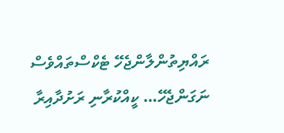ރައްޔިތުންލާންޖެހޭ ޓެކްސްތައްވެސް ނަގަންޖެހޭ… ކީއްކުރާނި ރަށުދާއިރާ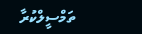ތަމްސީލްކުރާ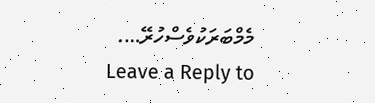މެމްބަރަކުވެސްހުރޭ….
Leave a Reply to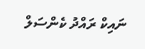ނައިކް ރައްދު ކެންސަލް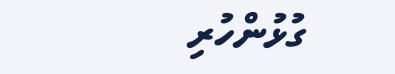ގުޅުންހުރި